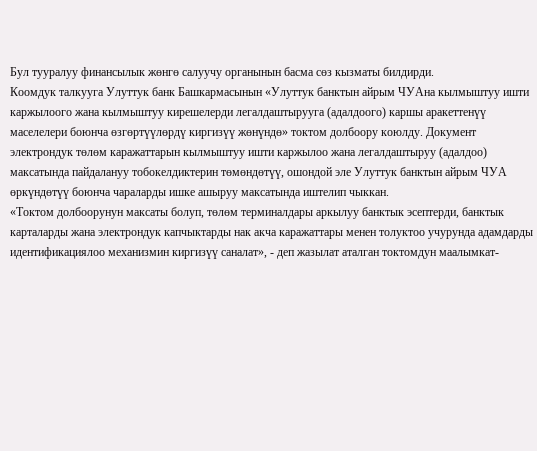Бул тууралуу финансылык жөнгө салуучу органынын басма сөз кызматы билдирди.
Коомдук талкууга Улуттук банк Башкармасынын «Улуттук банктын айрым ЧУАна кылмыштуу ишти каржылоого жана кылмыштуу кирешелерди легалдаштырууга (адалдоого) каршы аракеттенүү маселелери боюнча өзгөртүүлөрдү киргизүү жөнүндө» токтом долбоору коюлду. Документ электрондук төлөм каражаттарын кылмыштуу ишти каржылоо жана легалдаштыруу (адалдоо) максатында пайдалануу тобокелдиктерин төмөндөтүү, ошондой эле Улуттук банктын айрым ЧУА өркүндөтүү боюнча чараларды ишке ашыруу максатында иштелип чыккан.
«Токтом долбоорунун максаты болуп, төлөм терминалдары аркылуу банктык эсептерди, банктык карталарды жана электрондук капчыктарды нак акча каражаттары менен толуктоо учурунда адамдарды идентификациялоо механизмин киргизүү саналат», - деп жазылат аталган токтомдун маалымкат-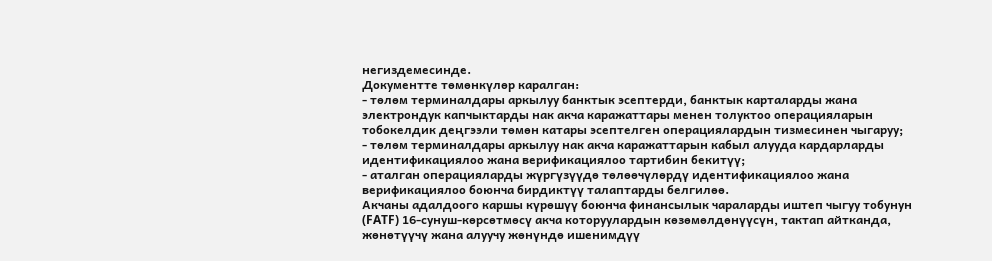негиздемесинде.
Документте төмөнкүлөр каралган:
- төлөм терминалдары аркылуу банктык эсептерди, банктык карталарды жана электрондук капчыктарды нак акча каражаттары менен толуктоо операцияларын тобокелдик деңгээли төмөн катары эсептелген операциялардын тизмесинен чыгаруу;
- төлөм терминалдары аркылуу нак акча каражаттарын кабыл алууда кардарларды идентификациялоо жана верификациялоо тартибин бекитүү;
- аталган операцияларды жүргүзүүдө төлөөчүлөрдү идентификациялоо жана верификациялоо боюнча бирдиктүү талаптарды белгилөө.
Акчаны адалдоого каршы күрөшүү боюнча финансылык чараларды иштеп чыгуу тобунун (FATF) 16-сунуш-көрсөтмөсү акча которуулардын көзөмөлдөнүүсүн, тактап айтканда, жөнөтүүчү жана алуучу жөнүндө ишенимдүү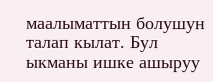маалыматтын болушун талап кылат. Бул ыкманы ишке ашыруу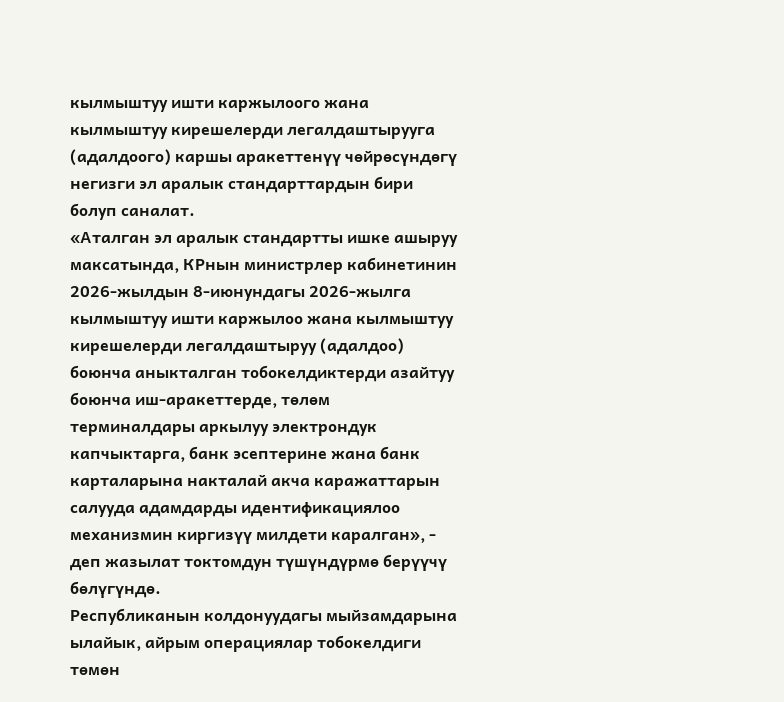кылмыштуу ишти каржылоого жана кылмыштуу кирешелерди легалдаштырууга (адалдоого) каршы аракеттенүү чөйрөсүндөгү негизги эл аралык стандарттардын бири болуп саналат.
«Аталган эл аралык стандартты ишке ашыруу максатында, КРнын министрлер кабинетинин 2026-жылдын 8-июнундагы 2026-жылга кылмыштуу ишти каржылоо жана кылмыштуу кирешелерди легалдаштыруу (адалдоо) боюнча аныкталган тобокелдиктерди азайтуу боюнча иш-аракеттерде, төлөм терминалдары аркылуу электрондук капчыктарга, банк эсептерине жана банк карталарына накталай акча каражаттарын салууда адамдарды идентификациялоо механизмин киргизүү милдети каралган», - деп жазылат токтомдун түшүндүрмө берүүчү бөлүгүндө.
Республиканын колдонуудагы мыйзамдарына ылайык, айрым операциялар тобокелдиги төмөн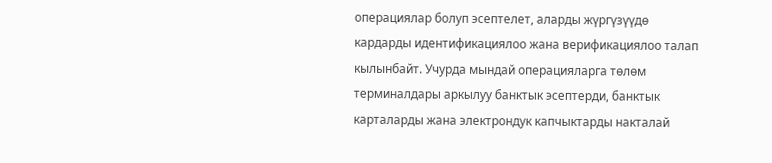операциялар болуп эсептелет, аларды жүргүзүүдө кардарды идентификациялоо жана верификациялоо талап кылынбайт. Учурда мындай операцияларга төлөм терминалдары аркылуу банктык эсептерди, банктык карталарды жана электрондук капчыктарды накталай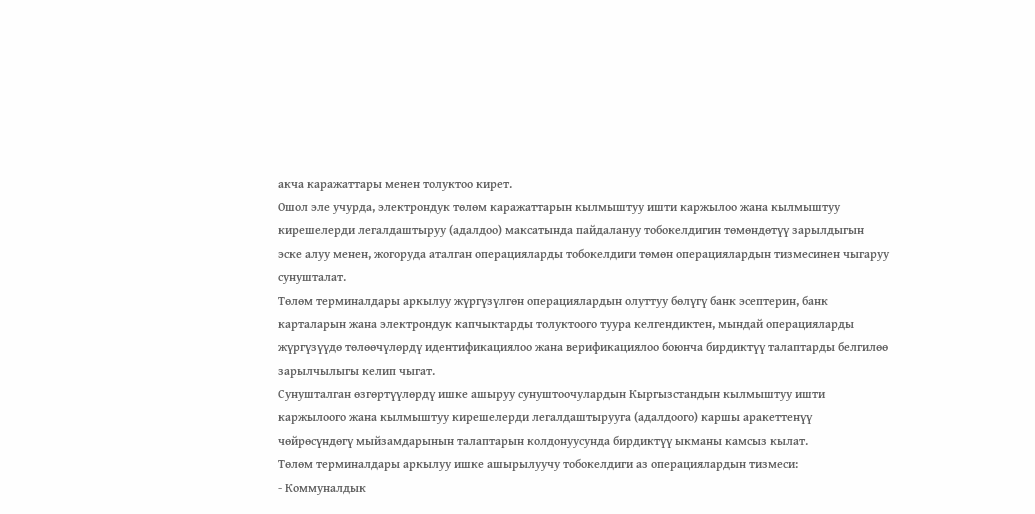акча каражаттары менен толуктоо кирет.
Ошол эле учурда, электрондук төлөм каражаттарын кылмыштуу ишти каржылоо жана кылмыштуу кирешелерди легалдаштыруу (адалдоо) максатында пайдалануу тобокелдигин төмөндөтүү зарылдыгын эске алуу менен, жогоруда аталган операцияларды тобокелдиги төмөн операциялардын тизмесинен чыгаруу сунушталат.
Төлөм терминалдары аркылуу жүргүзүлгөн операциялардын олуттуу бөлүгү банк эсептерин, банк карталарын жана электрондук капчыктарды толуктоого туура келгендиктен, мындай операцияларды жүргүзүүдө төлөөчүлөрдү идентификациялоо жана верификациялоо боюнча бирдиктүү талаптарды белгилөө зарылчылыгы келип чыгат.
Сунушталган өзгөртүүлөрдү ишке ашыруу сунуштоочулардын Кыргызстандын кылмыштуу ишти каржылоого жана кылмыштуу кирешелерди легалдаштырууга (адалдоого) каршы аракеттенүү чөйрөсүндөгү мыйзамдарынын талаптарын колдонуусунда бирдиктүү ыкманы камсыз кылат.
Төлөм терминалдары аркылуу ишке ашырылуучу тобокелдиги аз операциялардын тизмеси:
- Коммуналдык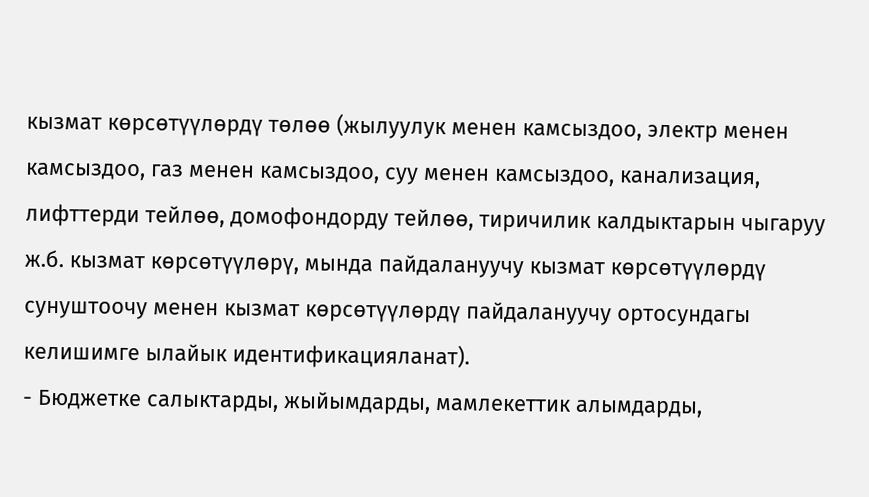кызмат көрсөтүүлөрдү төлөө (жылуулук менен камсыздоо, электр менен камсыздоо, газ менен камсыздоо, суу менен камсыздоо, канализация, лифттерди тейлөө, домофондорду тейлөө, тиричилик калдыктарын чыгаруу ж.б. кызмат көрсөтүүлөрү, мында пайдалануучу кызмат көрсөтүүлөрдү сунуштоочу менен кызмат көрсөтүүлөрдү пайдалануучу ортосундагы келишимге ылайык идентификацияланат).
- Бюджетке салыктарды, жыйымдарды, мамлекеттик алымдарды,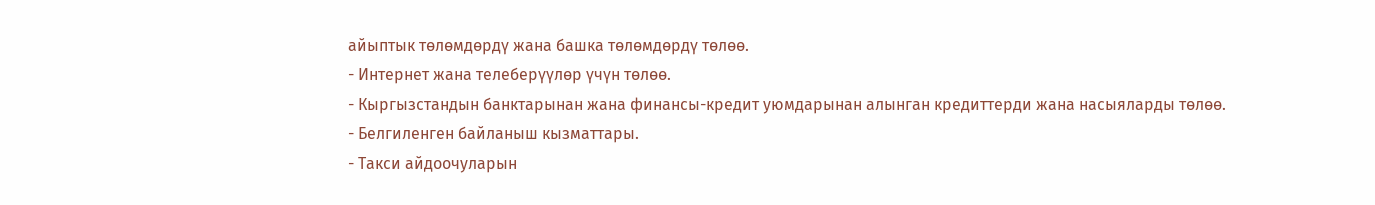айыптык төлөмдөрдү жана башка төлөмдөрдү төлөө.
- Интернет жана телеберүүлөр үчүн төлөө.
- Кыргызстандын банктарынан жана финансы-кредит уюмдарынан алынган кредиттерди жана насыяларды төлөө.
- Белгиленген байланыш кызматтары.
- Тaкси айдоочуларын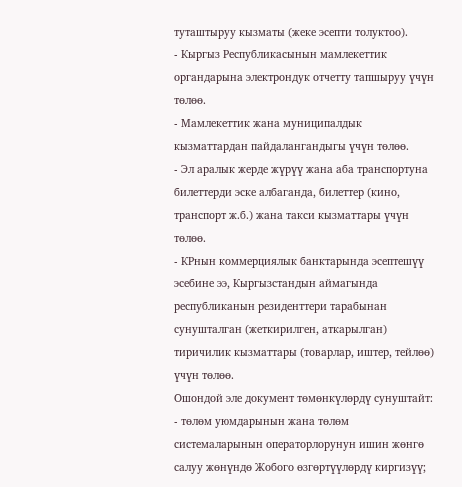туташтыруу кызматы (жеке эсепти толуктоо).
- Кыргыз Республикасынын мамлекеттик органдарына электрондук отчетту тапшыруу үчүн төлөө.
- Мамлекеттик жана муниципалдык кызматтардан пайдалангандыгы үчүн төлөө.
- Эл аралык жерде жүрүү жана аба транспортуна билеттерди эске албаганда, билеттер (кино, транспорт ж.б.) жана такси кызматтары үчүн төлөө.
- КРнын коммерциялык банктарында эсептешүү эсебине ээ, Кыргызстандын аймагында республиканын резиденттери тарабынан сунушталган (жеткирилген, аткарылган) тиричилик кызматтары (товарлар, иштер, тейлөө) үчүн төлөө.
Ошондой эле документ төмөнкүлөрдү сунуштайт:
- төлөм уюмдарынын жана төлөм системаларынын операторлорунун ишин жөнгө салуу жөнүндө Жобого өзгөртүүлөрдү киргизүү;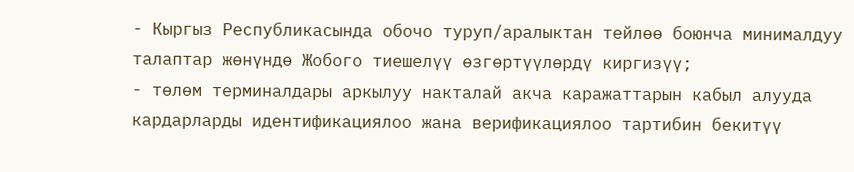- Кыргыз Республикасында обочо туруп/аралыктан тейлөө боюнча минималдуу талаптар жөнүндө Жобого тиешелүү өзгөртүүлөрдү киргизүү;
- төлөм терминалдары аркылуу накталай акча каражаттарын кабыл алууда кардарларды идентификациялоо жана верификациялоо тартибин бекитүү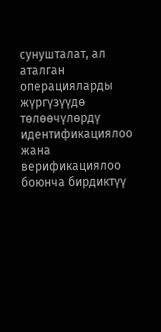сунушталат, ал аталган операцияларды жүргүзүүдө төлөөчүлөрдү идентификациялоо жана верификациялоо боюнча бирдиктүү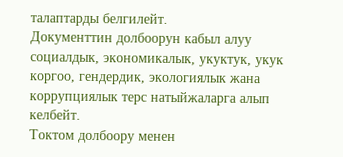талаптарды белгилейт.
Документтин долбоорун кабыл алуу социалдык, экономикалык, укуктук, укук коргоо, гендердик, экологиялык жана коррупциялык терс натыйжаларга алып келбейт.
Токтом долбоору менен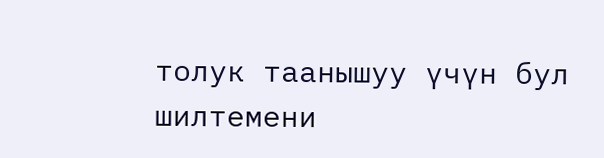толук таанышуу үчүн бул шилтемени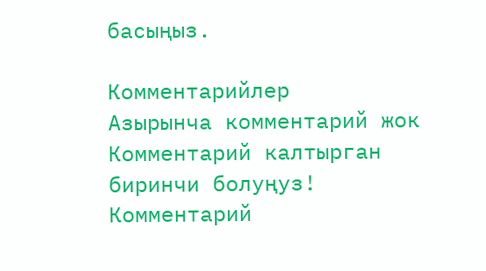басыңыз.

Комментарийлер
Азырынча комментарий жок
Комментарий калтырган биринчи болуңуз!
Комментарий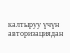калтыруу үчүн авторизациядан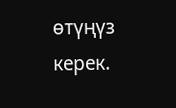өтүңүз керек.